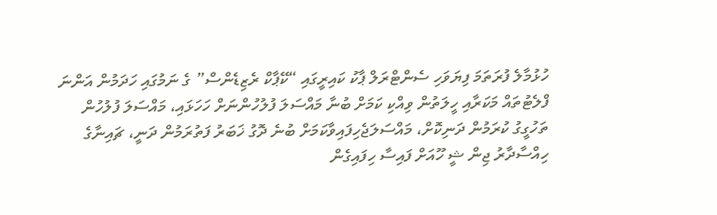ހުޅުމާލެ ފުރަތަމަ ފިޔަވަހި ސެންޓްރަލް ޕާކު ކައިރީގައި “ކޭޕާކް ރެޒިޑެންސް” ގެ ނަމުގައި ހަދަމުން އަންނަ ފްލެޓުތައް މަކަރާއި ހީލަތުން ވިއްކި ކަމަށް ބުނާ މައްސަލަ ފުލުހުންނަށް ހަހަޅައި، މައްސަލަ ފުލުހުން ތަހުގީގު ކުރަމުން ދަނިކޮށް، މައްސަލަޖެހިފައިވާކަމަށް ބުނެ ދޮގު ޚަބަރު ފަތުރަމުން ދަނީ، ޗައިނާގެ ހިއްސާދާރު ޖިން ޝީ ހޫއަށް ފައިސާ ހިފައިގެން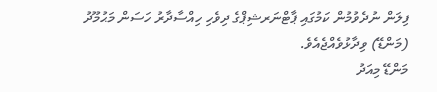ފިލަން ނުދެވުމުން ކަމުގައި ޕާޓްނަރޝިޕްގެ ދިވެހި ހިއްސާދާރު ހަސަން މަޙުމޫދު (މަންޑޭ) ވިދާޅުވެއްޖެއެވެ.
މަންޑޭ މިއަދު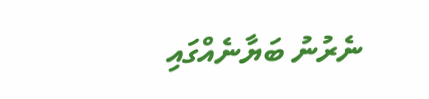ނެރުނު ބަޔާނެއްގައި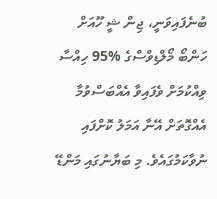ބުނެފައިވަނީ، ޖިން ޝީ ހޫއަށް ހަންބޯ މޯލްޑިވްސްގެ %95 ހިއްސާ ވިއްކުމަށް ވެފައިވާ އެއްބަސްވުމާ އެއްގޮތަށް އޭނާ އަމަލު ކޮށްފައި ނުވާކަމުގައެވެ. މި ބަޔާނުގައި މަންޑޭ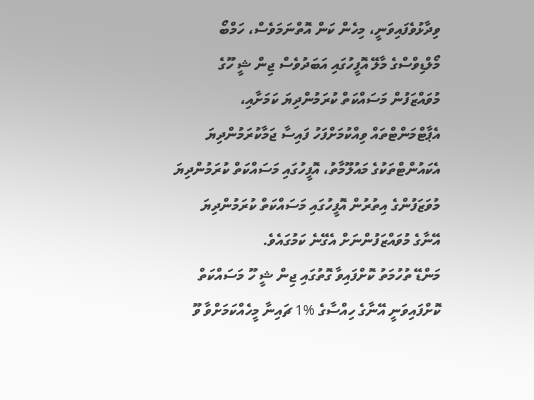ވިދާޅުވެފައިވަނީ، މިހެން ކަން އޮތްނަމަވެސް، ހަމްބޯ މޯލްޑިވްސްގެ މާލޭ އޮފީހުގައި އަބަދުވެސް ޖިން ޝީ ހޫގެ މުވައްޒަފުން މަސައްކަތް ކުރަމުންދިޔަ ކަމަށާއި، އެޕާޓްމަންޓްތައް ވިއްކުމަށްފަހު ފައިސާ ޖަމާކުރަމުންދިޔަ އެކައުންޓްތަކުގެ މައުލޫމާތު، އޮފީހުގައި މަސައްކަތް ކުރަމުންދިޔަ މުވަޒަފުންގެ އިތުރުން އޮފީހުގައި މަސައްކަތް ކުރަމުންދިޔަ އޭނާގެ މުވައްޒަފުންނަށް އެގޭނެ ކަމުގައެވެ.
މަންޑޭ ތުހުމަތު ކޮށްފައިވާ ގޮތުގައި ޖިން ޝީ ހޫ މަސައްކަތް ކޮށްފައިވަނީ އޭނާގެ ހިއްސާގެ %1 ޗައިނާ މީހެއްކަމަށްވާ ވޫ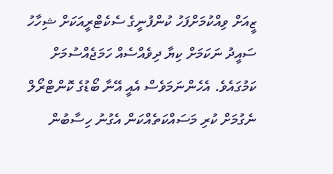ޒީއަށް ވިއްކުމަށްފަހު ކުންފުނީގެ ސެކެޓްރީއަކަށް ޝިހާހު ސައީދު ނަކަމަށް ކިޔާ ދިވެއްސެއް ހަމަޖެއްސުމަށް ކަމުގައެވެ. އެހެންނަމަވެސް އެއީ އޭނާ ބޯޑުގެ ކޮންޓްރޯލް ނެގުމަށް ކުރި މަސައްކަތެއްކަން އެގުނު ހިސާބުން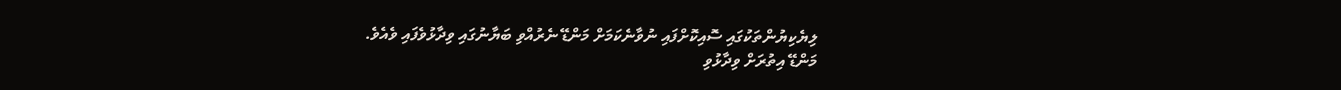ލިޔެކިޔުންތަކުގައި ސޮއިކޮށްފައި ނުވާނެކަމަށް މަންޑޭ ނެރުއްވި ބަޔާނުގައި ވިދާޅުވެފައި ވެއެވެ.
މަންޑޭ އިތުރަށް ވިދާޅުވި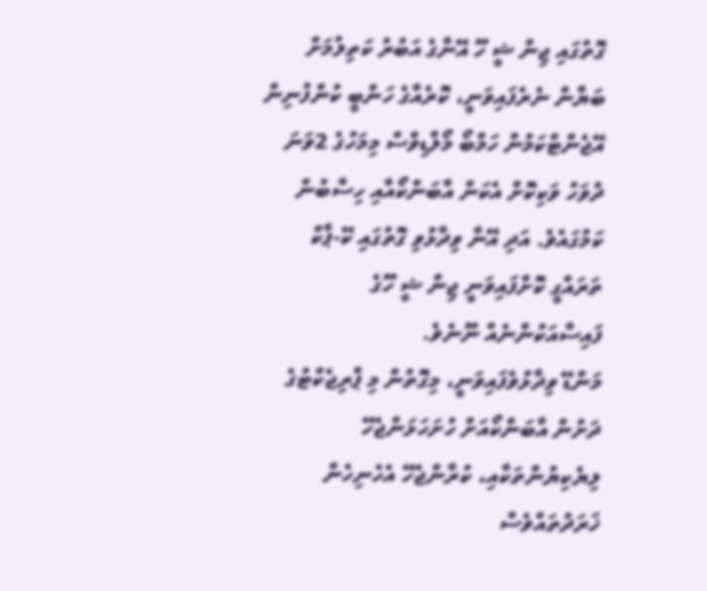ގޮތުގައި ޖިން ޝީ ހޫ އޭނާގެ އަބުރު ކަތިލުމަށް ބަޔާން ނެރެފައިވަނީ، ކޮރެއާގެ ހަންބީ ކުންފުނިން އޭޖެންޓްކަމުން ހަމްބޯ މޯލްޑިވްސް މިމަހުގެ 2ވަނަ ދުވަހު ވަކިކޮށް އެކަން އާބަންކޯއާއި ހިސާބުން ކަމުގައެވެ. އަދި އޭނާ ވިދާޅުވި ގޮތުގައި ކޭ-ޕާކް ތަރައްގީ ކޮށްފައިވަނީ ޖިން ޝީ ހޫގެ ފައިސާއަކުންނެއް ނޫނެވެ.
މަންޑޭ ވިދާޅުވެފައިވަނީ، މިގޮތުން މި ޕްރިޖެކްޓުގެ ދަށުން އާބަންކޯއަށް ހުށަހަޅަންޖެހޭ ލިޔެކިޔުންތަކާއި، ކުރާންޖެހޭ އެހެނިހެން ޚަރަދުތައްވެސް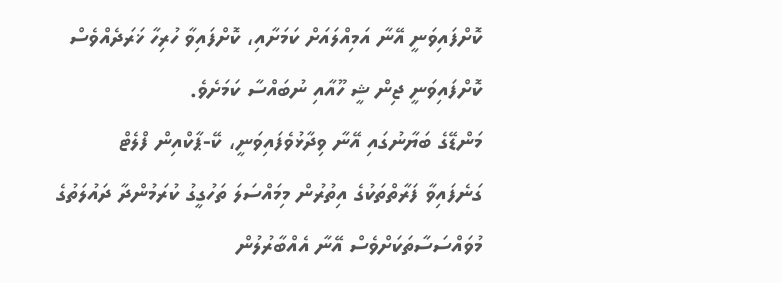ކޮށްފައިވަނީ އޭނާ އަމިއްލައަށް ކަމަށާއި، ކޮށްފައިވާ ހުރިހާ ޚަރަދެއްވެސް ކޮށްފައިވަނީ ޖިން ޝީ ހޫއާއި ނުބައްސާ ކަމަށެވެ.
މަންޑޭގެ ބަޔާނުގައި އޭނާ ވިދާޅުވެފައިވަނީ، ކޭ-ޕާކްއިން ފްލެޓް ގަނެފައިވާ ފަރާތްތަކުގެ އިތުރުން މިމައްސަލަ ތަހުގީގު ކުރަމުންދާ ދައުލަތުގެ މުވައްސަސާތަކަށްވެސް އޭނާ އެއްބާރުލުން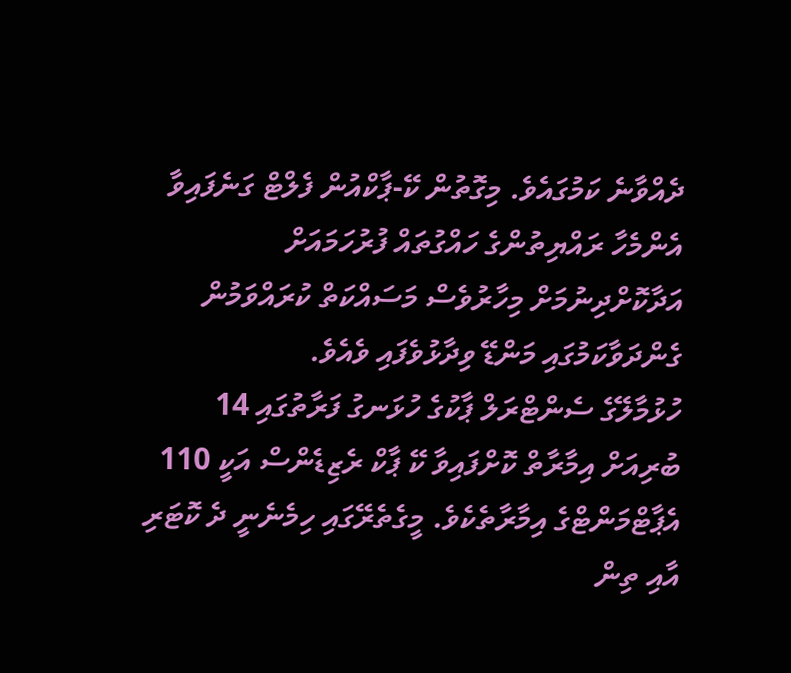ދެއްވާނެ ކަމުގައެވެ. މިގޮތުން ކޭ-ޕާކްއުން ފެލްޓް ގަނެފައިވާ އެންމެހާ ރައްޔިތުންގެ ހައްގުތައް ފުރުހަމައަށް އަދާކޮށްދިނުމަށް މިހާރުވެސް މަސައްކަތް ކުރައްވަމުން ގެންދަވާކަމުގައި މަންޑޭ ވިދާޅުވެފައި ވެއެވެ.
ހުޅުމާލޭގެ ސެންޓްރަލް ޕާކުގެ ހުޅަނގު ފަރާތުގައި 14 ބުރިއަށް އިމާރާތް ކޮށްފައިވާ ކޭ ޕާކް ރެޒިޑެންސް އަކީ 110 އެޕާޓްމަންޓްގެ އިމާރާތެކެވެ. މީގެތެރޭގައި ހިމެނެނީ ދެ ކޮޓަރި އާއި ތިން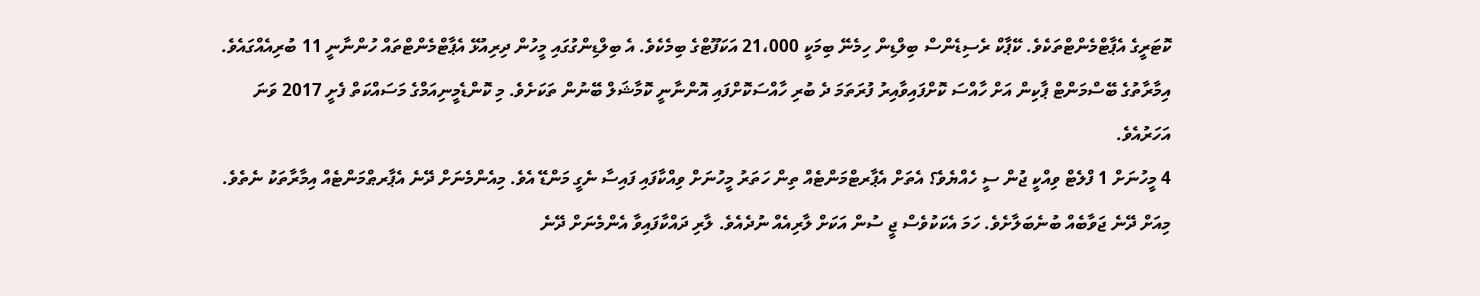ކޮޓަރީގެ އެޕާޓްމެންޓްތަކެވެ. ކޭޕާކް ރެސިޑެންސް ބިލްޑިން ހިމެނޭ ބިމަކީ 21،000 އަކަފޫޓްގެ ބިމެކެވެ. އެ ބިލްޑިންގުގައި މީހުން ދިރިއުޅޭ އެޕާޓްމެންޓްތައް ހުންނާނީ 11 ބުރިއެއްގައެވެ. އިމާރާތުގެ ބޭސްމަންޓް ޕާކިން އަށް ހާއްސަ ކޮށްފައިވާއިރު ފުރަތަމަ ދެ ބުރި ހާއްސަކޮށްފައި އޮންނާނީ ކޮމާޝަލް ބޭނުން ތަކަށެވެ. މި ކޮންޑެމީނިއަމްގެ މަސައްކަތް ފެށީ 2017 ވަނަ އަހަރުއެވެ.
4 މީހުނަށް 1 ފްލެޓް ވިއްކީ ޖުން ސީ ހެއްޔެވެ؟ އެތަށް އެޕާރޓްމަންޓެއް ތިން ހަތަރު މީހުނަށް ވިއްކާފައި ފައިސާ ނެގީ މަންޑޭ އެވެ. މިއެންމެނަށް ދޭނެ އެޕާރޠްމަންޓެއް އިމާރާތަކު ނެތެވެ. މިއަށް ދޭނެ ޖަވާބެއް ބުނެބަލާށެވެ. ހަމަ އެކަކުވެސް ޖީ ސުން އަކަށް ލާރިއެއް ނުދެއެވެ. ލާރި ދައްކާފައިވާ އެންމެނަށް ދޭނެ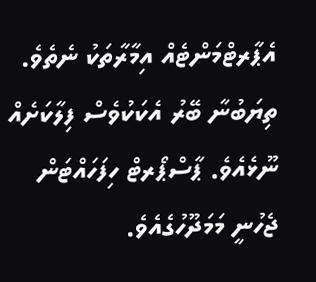އެޕާރޓްމަންޓެއް އިމާރާތަކު ނެތެވެ.
ތިޔަބުނާ ބޭރު އެކަކުވެސް ފިލާކަށެއް ނޫޅެއެވެ. ޕާސްޕޯރޓް ހިފަހައްޓަން ޖެހުނީ މަމަދޫހުގެއެވެ.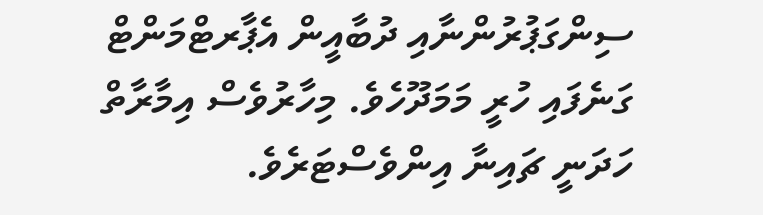ސިންގަޕުރުންނާއި ދުބާއީން އެޕާރޓްމަންޓް ގަނެފައި ހުރީ މަމަދޫހެވެ. މިހާރުވެސް އިމާރާތް ހަދަނީ ޗައިނާ އިންވެސްޓަރެވެ.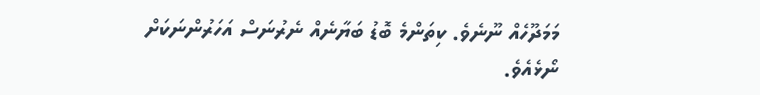މަމަދޫހެއް ނޫނެވެ. ކިތަންމެ ބޮޑު ބަޔާނެއް ނެރުނަސް އަހަރުންނަކަށް ނޯޅެއެވެ.